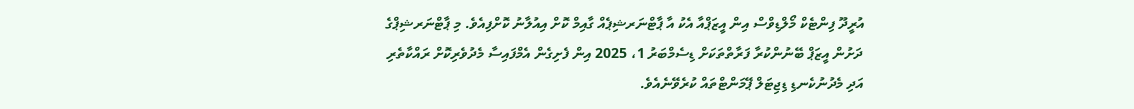އުރީދޫ ފިންޓެކް މޯލްޑިވްސް އިން އީޒަޕްއާ އެކު އާ ޕާޓްނަރޝިޕެއް ގާއިމް ކޮށް އިއުލާނު ކޮށްފިއެވެ. މި ޕާޓްނަރޝިޕްގެ ދަށުން އީޒަޕް ބޭނުންކުރާ ފަރާތްތަކަށް ޑިސެމްބަރު 1، 2025 އިން ފެށިގެން އެމްފައިސާ މެދުވެރިކޮށް ރައްކާތެރި އަދި މެދުނުކެނޑި ޑިޖިޓަލް ޕޭމަންޓްތައް ކުރެވޭނެއެވެ.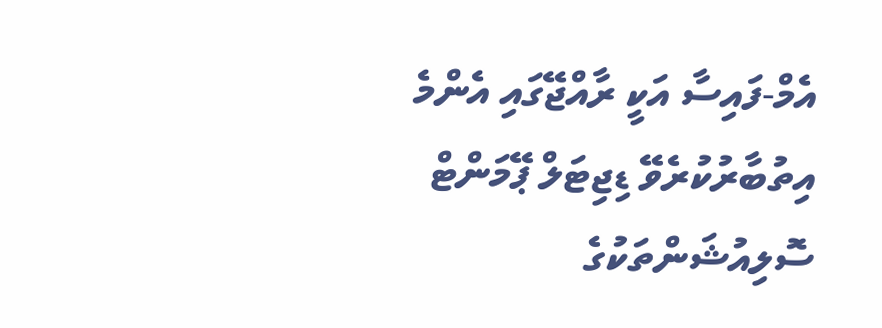އެމް-ފައިސާ އަކީ ރާއްޖޭގައި އެންމެ އިތުބާރުކުރެވޭ ޑިޖިޓަލް ޕޭމަންޓް ސޮލިއުޝަންތަކުގެ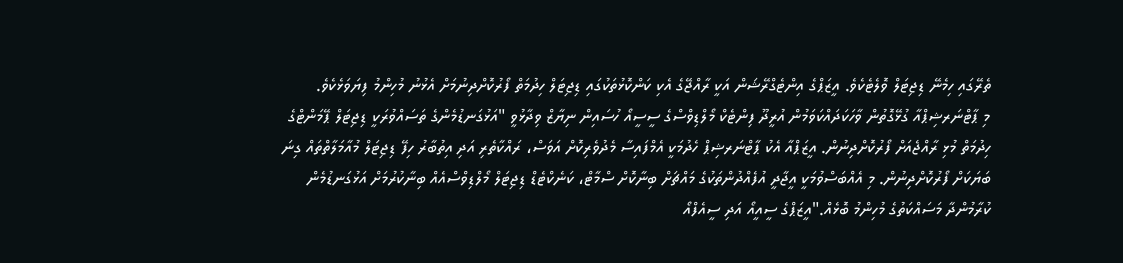ތެރޭގައި ހިމެނޭ ޑިޖިޓަލް ވޮލެޓެކެވެ. އީޒަޕްގެ އިންޓެގްރޭޝަން އަކީ ރާއްޖޭގެ އެކި ކަންކޮޅުތަކުގައި ޑިޖިޓަލް ހިދުމަތް ފޯރުކޮށްދިނުމަށް އެޅުނު މުހިންމު ފިޔަވަޅެކެވެ.
މި ޕާޓްނަރޝިޕްއާ ގުޅޭގޮތުން ވާހަކަދައްކަވަމުން އުރީދޫ ފިންޓެކް މޯލްޑިވްސްގެ ސީސީއޯ ހުސައިން ނިޔާޒް ވިދާޅުވީ "އަޅުގަނޑުމެންގެ ތަސައްވުރަކީ ޑިޖިޓަލް ޕޭމަންޓްގެ ހިދުމަތް މުޅި ރާއްޖެއަށް ފޯރުކޮށްދިނުން. އީޒަޕްއާ އެކު ޕާޓްނަރޝިޕް ހެދުމަކީ އެމްފައިސާ މެދުވެރިކޮށް އަވަސް، ރައްކާތެރި އަދި އިތުބާރު ހިފޭ ޑިޖިޓަލް މުއާމަލާތްތައް ގިނަ ބަޔަކަށް ފޯރުކޮށްދިނުން. މި އެއްބަސްވުމަކީ އީޖާދީ އުފެއްދުންތަކުގެ މައްޗަށް ބިނާކޮށް ސްމާޓް، ކަނެކްޓެޑް ޑިޖިޓަލް މޯލްޑިވްސްއެއް ބިނާކުރުމަށް އަޅުގަނޑުމެން ކުރާމުންދާ މަސައްކަތުގެ މުހިންމު ބޮޅެއް."އީޒަޕްގެ ސީއީއޯ އަދި ސީއެފްއޯ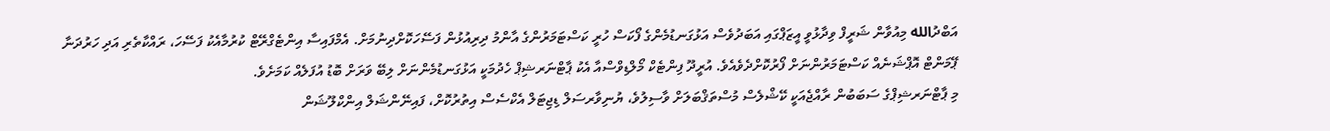އަބްދުالله މިއުވާން ޝަރީފް ވިދާޅުވީ އީޒަޕްގައި އަބަދުވެސް އަޅުގަނޑުމެންގެ ފޯކަސް ހުރީ ކަސްޓަމަރުންގެ އާންމު ދިރިއުޅުން ފަސޭހަކޮށްދިނުމަށް. އެމްފައިސާ އިންޓެގްރޭޓް ކުރުމާއެކު ފަސޭހަ، ރައްކާތެރި އަދި ހަރުދަނާ ޕޭމަންޓް އޮޕްޝަނެއް ކަސްޓަމަރުންނަށް ފޯރުކޮށްދެވެއެވެ. އުރީދޫ ފިންޓެކް މޯލްޑިވްސްއާ އެކު ޕާޓްނަރޝިޕް ހެދުމަކީ އަޅުގަނޑުމެންނަށް ލިބޭ ވަރަށް ބޮޑު އުފަލެއް ކަމަށެވެ.
މި ޕާޓްނަރޝިޕްގެ ސަބަބުން ރާއްޖެއަކީ ކޭޝްލެސް މުސްތަޤްބަލަށް ވާސިލުވެ، ޔުނިވާރސަލް ޑިޖިޓަލް އެކްސެސް އިތުރުކޮށް، ފައިނޭންޝަލް އިންކްލޫޝަން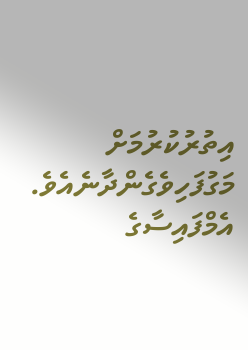އިތުރުކުރުމަށް މަގުފަހިވެގެންދާނެއެވެ. އެމްފައިސާގެ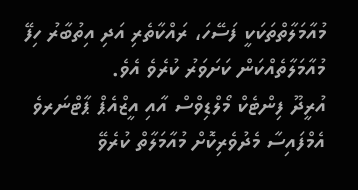މުއާމަލާތްތަކަކީ ފަސޭހަ، ރައްކާތެރި އަދި އިތުބާރު ހިފޭ މުއާމަލާތެއްކަން ކަށަވަރު ކުރެވެ އެވެ.
އުރީދޫ ފިންޓެކް މޯލްޑިވްސް އާއި އީޒްއެޕް ޕާޓްނަރވެ އެމްފައިސާ މެދުވެރިކޮށް މުއާމަލާތް ކުރެވޭ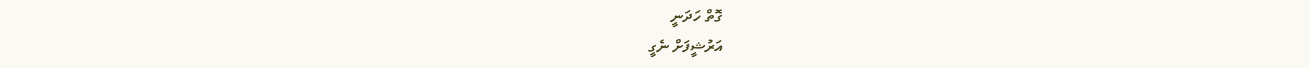ގޮތް ހަދަނީ
އަރުޝީފަށް ނެގީ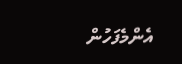އެންމެފަހުން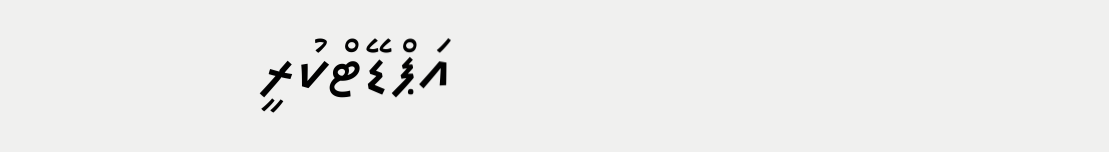އަޕްޑޭޓްކުރީ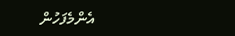އެންމެފަހުން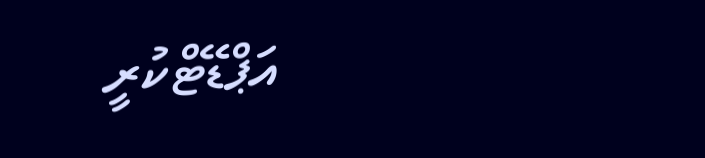އަޕްޑޭޓްކުރީ